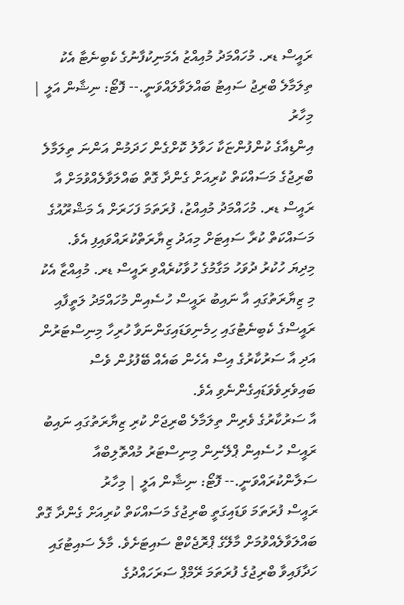ރައީސް ޑރ. މުހައްމަދު މުއިއްޒު އެމަނިކުފާނުގެ ކެބިނެޓާ އެކު ތިލަމާލެ ބްރިޖު ސައިޓު ބައްލަވާލައްވަނީ.-- ފޮޓޯ: ނިޝާން އަލީ | މިހާރު
އިންޑިއާގެ ކުންފުންޏަކާ ހަވާލު ކޮށްގެން ހަދަމުން އަންނަ ތިލަމާލެ ބްރިޖުގެ މަސައްކަތް ކުރިއަށް ގެންދާ ގޮތް ބައްލަވާލެއްވުމަށް އާ ރައީސް ޑރ. މުހައްމަދު މުއިއްޒު، ފުރަތަމަ ފަހަރަށް އެ މަޝްރޫއުގެ މަސައްކަތް ކުރާ ސައިޓަށް މިއަދު ޒިޔާރަތްކުރައްވައިފި އެވެ.
މިދިޔަ ހުކުރު ދުވަހު މަގާމުގެ ހުވާކުރެއްވި ރައީސް ޑރ. މުއިއްޒާ އެކު މި ޒިޔާރަތުގައި އާ ނައިބު ރައީސް ހުސެއިން މުހައްމަދު ލަތީފާއި ރައީސްގެ ކެބިނެޓުގައި ހިމެނިވަޑައިގަންނަވާ ހުރިހާ މިނިސްޓަރުން އަދި އާ ސަރުކާރުގެ އިސް އެހެން ބައެއް ބޭފުޅުން ވެސް ބައިވެރިވެވަޑައިގެންނެވި އެވެ.
އާ ސަރުކާރުގެ ވެރިން ތިލަމާލެ ބްރިޖަށް ކުރި ޒިޔާރަތުގައި ނައިބު ރައީސް ހުސެއިން ޕްލޭނިން މިނިސްޓަރު މުއްތޮލިބްއާ ސަލާންކުރައްވަނީ.-- ފޮޓޯ: ނިޝާން އަލީ | މިހާރު
ރައީސް ފުރަތަމަ ވަޑައިގަތީ ބްރިޖުގެ މަސައްކަތް ކުރިއަށް ގެންދާ ގޮތް ބައްލަވާލެއްވުމަށް މާލޭގެ ޕްރޮޖެކްޓް ސައިޓަށެވެ. މާލެ ސައިޓުގައި ހަދާފައިވާ ބްރިޖުގެ ފުރަތަމަ ރޭމްޕް ސަރަހައްދުގެ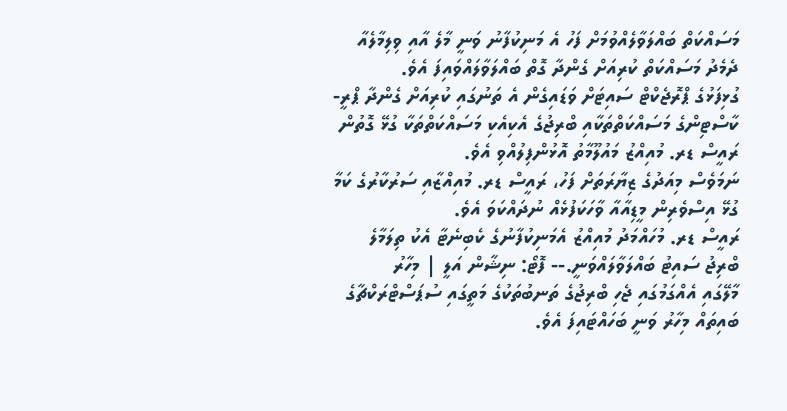މަސައްކަތް ބައްލަވާލެއްވުމަށް ފަހު އެ މަނިކުފާނު ވަނީ މާލެ އާއި ވިލިމާލެއާ ދެމެދު މަސައްކަތް ކުރިއަށް ގެންދާ ގޮތް ބައްލަވާލައްވައިފަ އެވެ.
ގުޅިފަޅުގެ ޕްރޮޖެކްޓް ސައިޓަށް ވަޑައިގެން އެ ތަނުގައި ކުރިއަށް ގެންދާ ޕްރީ-ކާސްޓިންގެ މަސައްކަތްތަކާއި ބްރިޖުގެ އެކިއެކި މަސައްކަތްތަކާ ގުޅޭ ގޮތުން ރައީސް ޑރ. މުއިއްޒު މައުލޫމާތު އޮޅުންފިލުއްވި އެވެ.
ނަމަވެސް މިއަދުގެ ޒިޔާރަތަށް ފަހު، ރައީސް ޑރ. މުއިއްޒާއި ސަރުކާރުގެ ކަމާ ގުޅޭ އިސްވެރިން މީޑިއާއާ ވާހަކަފުޅެއް ނުދައްކަވަ އެވެ.
ރައީސް ޑރ. މުހައްމަދު މުއިއްޒު އެމަނިކުފާނުގެ ކެބިނެޓާ އެކު ތިލަމާލެ ބްރިޖު ސައިޓު ބައްލަވާލައްވަނީ.-- ފޮޓޯ: ނިޝާން އަލީ | މިހާރު
މާލޭގައި އެއްގަމުގައި ޖެހި ބްރިޖުގެ ތަނބުތަކުގެ މަތީގައި ސުޕަސްޓްރަކްޗާގެ ބައިތައް މިހާރު ވަނީ ބަހައްޓައިފަ އެވެ.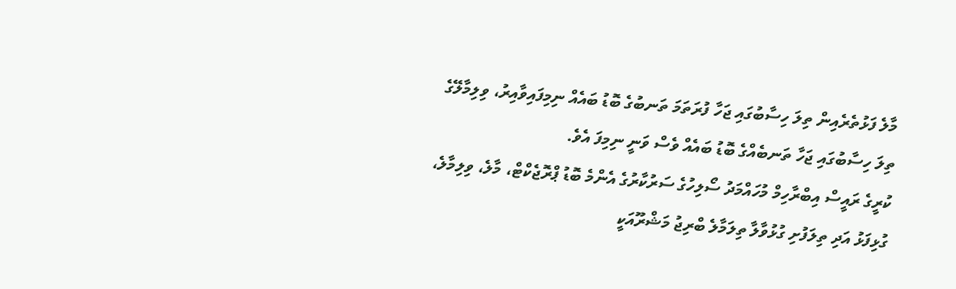މާލެ ފަޅުތެރެއިން ތިލަ ހިސާބުގައި ޖަހާ ފުރަތަމަ ތަނބުގެ ބޮޑު ބައެއް ނިމިފައިވާއިރު، ވިލިމާލޭގެ ތިލަ ހިސާބުގައި ޖަހާ ތަނބެއްގެ ބޮޑު ބައެއް ވެސް ވަނީ ނިމިފަ އެވެ.
ކުރީގެ ރައީސް އިބްރާހިމް މުހައްމަދު ސޯލިހުގެ ސަރުކާރުގެ އެންމެ ބޮޑު ޕްރޮޖެކްޓް، މާލެ، ވިލިމާލެ، ގުޅިފަޅު އަދި ތިލަފުށި ގުޅުވާލާ ތިލަމާލެ ބްރިޖު މަޝްރޫއަކީ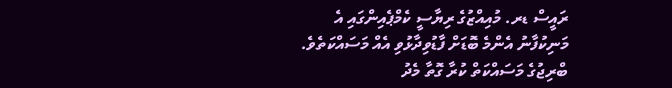ރައީސް ޑރ. މުއިއްޒުގެ ރިޔާސީ ކެމްޕެއިންގައި އެ މަނިކުފާނު އެންމެ ބޮޑަށް ފާޑުވިދާޅުވި އެއް މަސައްކަތެވެ. ބްރިޖުގެ މަސައްކަތް ކުރާ ގޮތާ މެދު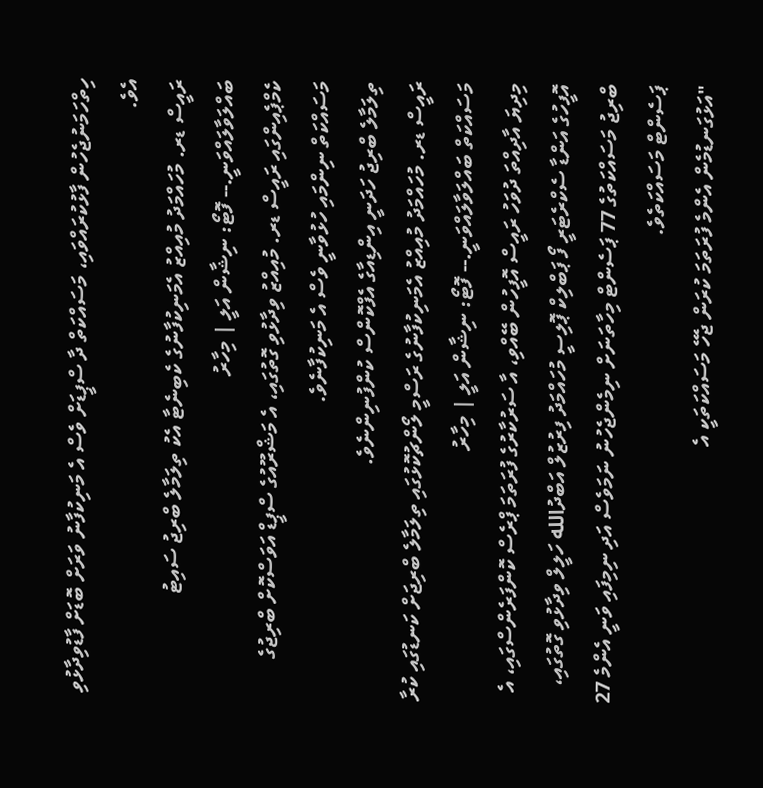ހިތްހަމަނުޖެހުން ފާޅުކުރައްވައި، މަސައްކަތް ދާ ސްޕީޑަށް ވެސް އެ މަނިކުފާނު ވަރަށް ބޮޑަށް ފާޑުވިދާޅުވި އެވެ.
ރައީސް ޑރ. މުހައްމަދު މުއިއްޒު އެމަނިކުފާނުގެ ކެބިނެޓާ އެކު ތިލަމާލެ ބްރިޖު ސައިޓު ބައްލަވާލައްވަނީ.-- ފޮޓޯ: ނިޝާން އަލީ | މިހާރު
ކެމްޕެއިންގައި ރައީސް ޑރ. މުއިއްޒު ވިދާޅުވި ގޮތުގައި، އެ މަޝްރޫއުގެ ސްޕީޑް އަވަސްކޮށް ބްރިޖުގެ މަސައްކަތް ނިންމައި ހުޅުވާނީ ވެސް އެ މަނިކުފާނެވެ.
ތިލަމާލެ ބްރިޖު ހަދަނީ އިންޑިއާގެ އެފްކޮންސް ކުންފުނިންނެވެ.
ރައީސް ޑރ. މުހައްމަދު މުއިއްޒު އެމަނިކުފާނުގެ ރަސްމީ ލޯންޗުކޮޅުގައި ތިލަމާލެ ބްރިޖަށް ކަނޑުގައި ކުރާ މަސައްކަތް ބައްލަވާލައްވަނީ.-- ފޮޓޯ: ނިޝާން އަލީ | މިހާރު
މިދިޔަ އާދިއްތަ ދުވަހު ރައީސް އޮފީހުން ބޭއްވި، އާ ސަރުކާރުގެ ފުރަތަމަ ޕްރެސް ކޮންފަރެންސްގައި، އެ އޮފީހުގެ އަންޑާ ސެކްރެޓަރީ ފޯ ޕަބްލިކް ޕޮލިސީ މުހައްމަދު ފިރުޒުލް އަބްދުالله ހަލީލް ވިދާޅުވި ގޮތުގައި، ބްރިޖު މަސައްކަތުގެ 77 ޕަސެންޓް މިހާތަނަށް ނިމެންޖެހުނު ނަމަވެސް އަދި ނިމިފައި ވަނީ އެންމެ 27 ޕަސެންޓް މަސައްކަތެވެ.
"އަޅުގަނޑުމެން އެންމެ ފުރަތަމަ ކުރަން ޖެހޭ މަސައްކަތަކީ އެ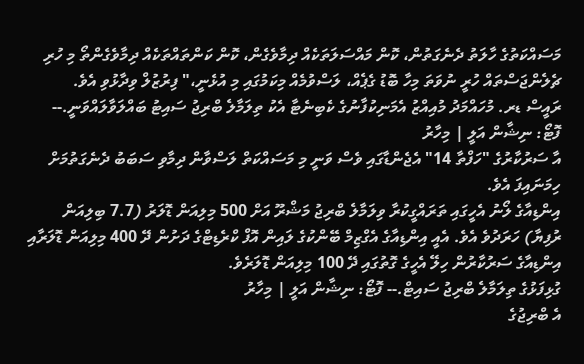މަސައްކަތުގެ ހާލަތު ދެނެގަތުން، ކޮން މައްސަލަތަކެއް ދިމާވެގެން، ކޮން ކަންތައްތަކެއް ދިމާވެގެންތޯ މި ހުރި ޗެލެންޖަސްތައް ހުރީ ނުވަތަ މިހާ ބޮޑު ގެޕެއް، ލަސްވުމެއް މިކަމުގައި މި އުޅެނީ،" ފިރުޒުލް ވިދާޅުވި އެވެ.
ރައީސް ޑރ. މުހައްމަދު މުއިއްޒު އެމަނިކުފާނުގެ ކެބިނެޓާ އެކު ތިލަމާލެ ބްރިޖު ސައިޓު ބައްލަވާލައްވަނީ.-- ފޮޓޯ: ނިޝާން އަލީ | މިހާރު
އާ ސަރުކާރުގެ "ހަފްތާ 14" އެޖެންޑާގައި ވެސް ވަނީ މި މަސައްކަތް ލަސްވާން ދިމާވި ސަބަބު ދެނެގަތުމަށް ހިމަނައިފަ އެވެ.
އިންޑިއާގެ ލޯނު އެހީގައި ތަރައްގީކުރާ ވިލަމާލެ ބްރިޖު މަޝްރޫ އަށް 500 މިލިއަން ޑޮލަރު (7.7 ބިލިއަން ރުފިޔާ) ހަރަދުވެ އެވެ. އެއީ އިންޑިއާގެ އެގްޒިމް ބޭންކުގެ ލައިން އޮފް ކްރެޑިޓްގެ ދަށުން ދޭ 400 މިލިއަން ޑޮލަރާއި އިންޑިއާގެ ސަރުކާރުން ހިލޭ އެހީގެ ގޮތުގައި ދޭ 100 މިލިއަން ޑޮލަރެވެ.
ގުޅިފަޅުގެ ތިލަމާލެ ބްރިޖު ސައިޓް.-- ފޮޓޯ: ނިޝާން އަލީ | މިހާރު
އެ ބްރިޖުގެ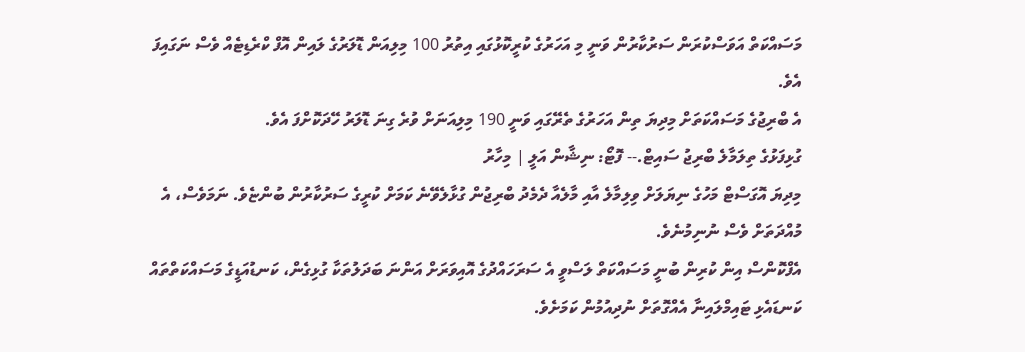މަސައްކަތް އަވަސްކުރަން ސަރުކާރުން ވަނީ މި އަހަރުގެ ކުރީކޮޅުގައި އިތުރު 100 މިލިއަން ޑޮލަރުގެ ލައިން އޮފް ކްރެޑިޓެއް ވެސް ނަގައިފަ އެވެ.
އެ ބްރިޖުގެ މަސައްކަތަށް މިދިޔަ ތިން އަހަރުގެ ތެރޭގައި ވަނީ 190 މިލިއަނަށް ވުރެ ގިނަ ޑޮލަރު ހޭދަކޮށްފަ އެވެ.
ގުޅިފަޅުގެ ތިލަމާލެ ބްރިޖު ސައިޓް.-- ފޮޓޯ: ނިޝާން އަލީ | މިހާރު
މިދިޔަ އޮގަސްޓް މަހުގެ ނިޔަލަށް ވިލިމާލެ އާއި މާލެއާ ދެމެދު ބްރިޖުން ގުޅާލެވޭނެ ކަމަށް ކުރީގެ ސަރުކާރުން ބުންޏެވެ. ނަމަވެސް، އެ މުއްދަތަށް ވެސް ނުނިމުނެވެ.
އެފްކޮންސް އިން ކުރިން ބުނީ މަސައްކަތް ލަސްވީ އެ ސަރަހައްދުގެ އޮއިވަރަށް އަންނަ ބަދަލުތަކާ ގުޅިގެން، ކަނޑުއަޑީގެ މަސައްކަތްތައް ކަނޑައެޅި ޓައިމްލައިނާ އެއްގޮތަށް ނުދިއުމުން ކަމަށެވެ.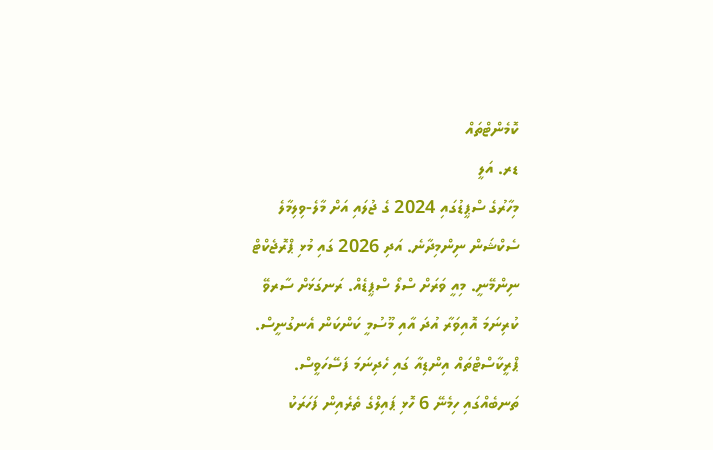ކޮމެންޓްތައް
ޑރ. އަލީ
މިހާރުގެ ސްޕީޑުގައި 2024 ގެ ޖުލައި އަށް މާލެ-ވިލިމާލެ ސެކްޝަން ނިންމިދާނެ. އަދި 2026 ގައި މުޅި ޕްރޮޖެކްޓް ނިންމޭނީ. މިއީ ވަރަށް ސްލޯ ސްޕީޑެއް. ރަނގަޅަށް ސާރވޭ ކުރިނަމަ އޮއިވަރާ އުދަ އާއި މޫސުމީ ކަންކަން އެނގުނީސް. ޕްރީކާސްޓްތައް އިންޑިއާ ގައި ހެދިނަމަ ފަސޭހަވީސް. ތަނބެއްގައި ހިމެނޭ 6 ހޮޅި ޕައިލްގެ ތެރެއިން ފަހަރަކު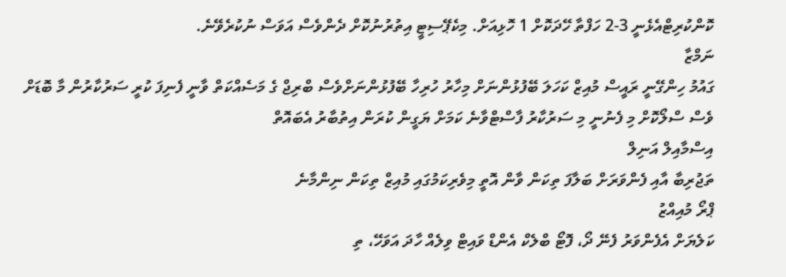ކޮންކުރިޓްއެޅެނީ 3-2 ހަފްތާ ހޭދަކޮށް 1 ހޮޅިއަށް. މިކެޕޭސިޓީ އިތުރުނުކޮށް ދެންވެސް އަވަސް ނުކުރެވޭނެ.
ނަމްޒާ
ގައުމު ހިންގޭނީ ރައީސް މުއިޒް ކަހަލަ ބޭފުޅުންނަށް މިހާރު ހުރިހާ ބޭފުޅުންނަށްވެސް ބްރިޖް ގެ މަސެއްކަތް ވާނީ ފެނިފަ ކުރީ ސަރުކާރުން މާ ބޮޑަށް ވެސް ސްލޯކޮށް މި ފެނުނީ މި ސަރުކާރު ފާސްޓްވާނެ ކަމަށް ޔަގީން ކުރަން އިތުބާރު އެބައޮތް
އިސްމާއިލް އަނިލް
ތަޖުރިބާ އާއި ފެންވަރަށް ބަލާފަ ތިކަން ވާން އޮތީ މިވެރިކަމުގައި މުއިޒް ތިކަން ނިންމާނެ
ޕްރޯ މުއިއްޒު
ކަލެޔަށް އެފެންވަރު ފެނޭ ދޯ، ފޮޓޯ ބްލެކް އެންޑް ވައިޓް ވިލެއް ހާދަ އަވަހޭ، ތި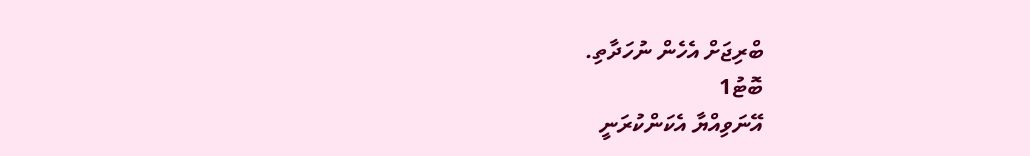ބްރިޖަށް އެހެން ނުހަދާތި.
ބޮޓު1
އޭނަވިއްޔާ އެކަންކުރަނީ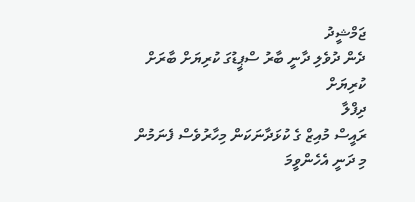ޖަމްޝީދު
ދެން ދުވެލި ދާނީ ބާރު ސްޕީޑުގަ ކުރިޔަށް ބާރަށް ކުރިޔަށް
ދިފްލާ
ރައީސް މުއިޒް ގެ ކުޅަދާނަކަން މިހާރުވެސް ފެނަމުން މި ދަނީ އެހެންވީމަ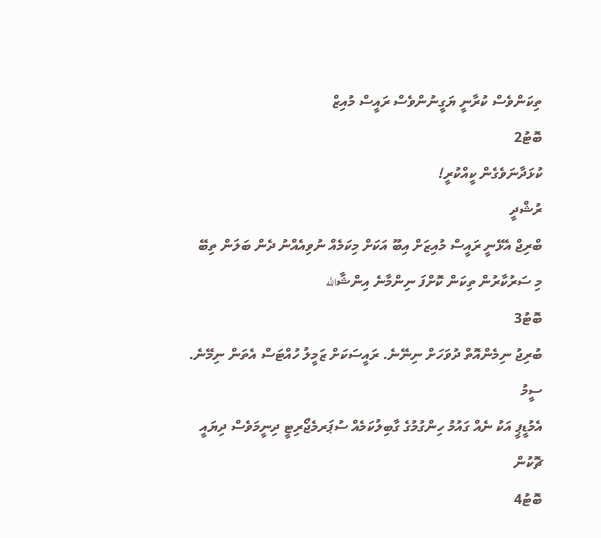ތިކަންވެސް ކުރާނީ ޔަގީނުންވެސް ރައީސް މުއިޒް
ބޮޓު2
ކުޅަދާނަވެގެން ކީއްކުރީ!
ރުޝްދީ
ބްރިޖް އެޅޭނީ ރައީސް މުއިޒަށް އިބޫ އަކަށް މިކަމެއް ނުވިއެއްނު ދެން ބަލަން ތިބޭ މި ސަރުކާރުން ތިކަން ކޮށްފަ ނިންމާނެ އިންޝާالله
ބޮޓު3
ބުރިޖު ނިމެންއޮތް ދުވަހަށް ނިނޭނެ. ރައީސަކަށް ޒަމީލު ހުއްޓަސް އެތަން ނިމޭނެ.
ސީމު
އެމުޑީޕީ އަކު ނެއް ގައުމު ހިންގުމުގެ ގާބިލުކަމެއް ސުޕަރމެޖޯރިޓީ ދިނީމަވެސް ދިޔައީ ޗޮކުން
ބޮޓު4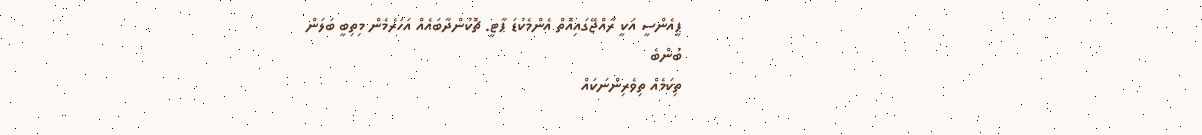ޕީއެންސީ އަކީ ރާއްޖޭގައިއޮތް އެންމެކުޑަ ޕާޓީ. ޗޮކުންދާބައެއް އަހަރެމެން މިތިބީ ބަލަން
ބުންބެ
ތިކަމެއް ތިވެރިންނަކައް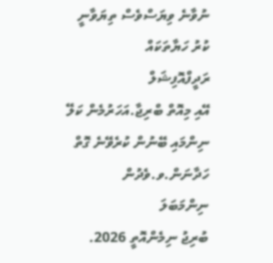ނުވާނެ ވިޔަސްވެސް ތިޔަވާނީ ކުރު ހަޔާތަކައް
ރަދީފްއޮފިޝަލް
އޭއި މިއޮތް ބްރިޖާ.އަހަރުމެން ކަލޭ ނިންމައި ބޭނުން ކުރެވޭނެ ގޮތް ހަދާނަން.ވ.ވެދުން
ނިންމަބަލަ
ބުރިޖު ނިމެންއޮތީ 2026.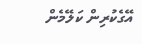އޭގެކުރިން ކަލޭމެން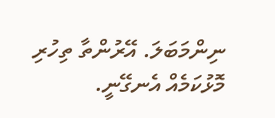ނިންމަބަލަ. އޭރުންތާ ތިހުރި މޮޅުކަމެއް އެނގޭނީ.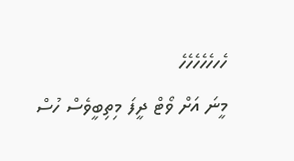ހެހހެހެހެހެހެ
މީނަ އަށް ވޯޓް ދީފަ މިތިބީވެސް ހުސް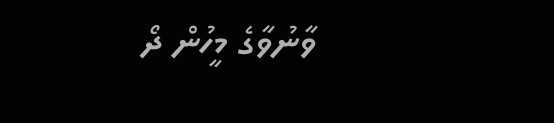ވާނުވާގެ މީހުން ދޯ